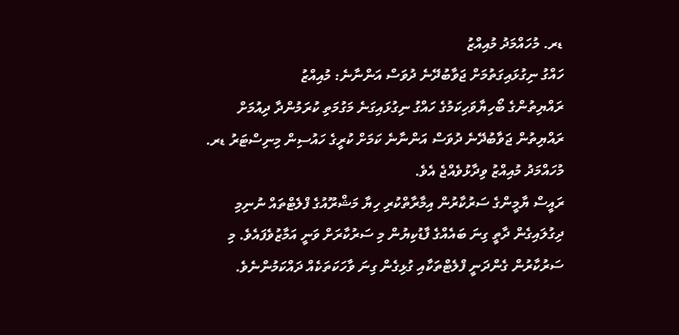ޑރ. މުހައްމަދު މުއިއްޒު
ހައްގު ނިގުޅައިގަތުމަށް ޖަވާބުދޭނެ ދުވަސް އަންނާނެ: މުއިއްޒު
ރައްޔިތުންގެ ބޯހިޔާވަހިކަމުގެ ހައްގު ނިގުޅައިގަނެ މަގުމަތި ކުރަމުންދާ ދިއުމަށް ރައްޔިތުން ޖަވާބުދޭނެ ދުވަސް އަންނާނެ ކަމަށް ކުރީގެ ހައުސިން މިނިސްޓަރު ޑރ. މުހައްމަދު މުއިއްޒު ވިދާޅުވެއްޖެ އެވެ.
ރައީސް ޔާމީންގެ ސަރުކާރުން އިމާރާތްކުރި ހިޔާ މަޝްރޫއުގެ ފްލެޓްތައް ނުނިމި ދިގުލައިގެން ދާތީ ގިނަ ބައެއްގެ ފާޑުކިޔުން މި ސަރުކާރަށް ވަނީ އަމާޒުވެފައެވެ. މި ސަރުކާރުން ގެންދަނީ ފްލެޓްތަކާއި ގުޅިގެން ގިނަ ވާހަކަތަކެއް ދައްކަމުންނެވެ.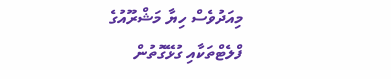މިއަދުވެސް ހިޔާ މަޝްރޫއުގެ ފްލެޓްތަކާއި ގުޅޭގޮތުން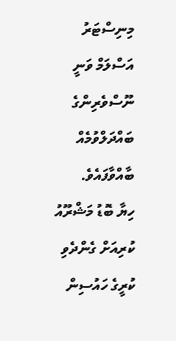މިނިސްޓަރު އަސްލަމް ވަނީ ނޫސްވެރިންގެ ބައްދަލްވުމެއް ބާއްވާފައެވެ.
ހިޔާ ބޮޑު މަޝްރޫއު ކުރިއަށް ގެންދެވި ކުރީގެ ހައުސިން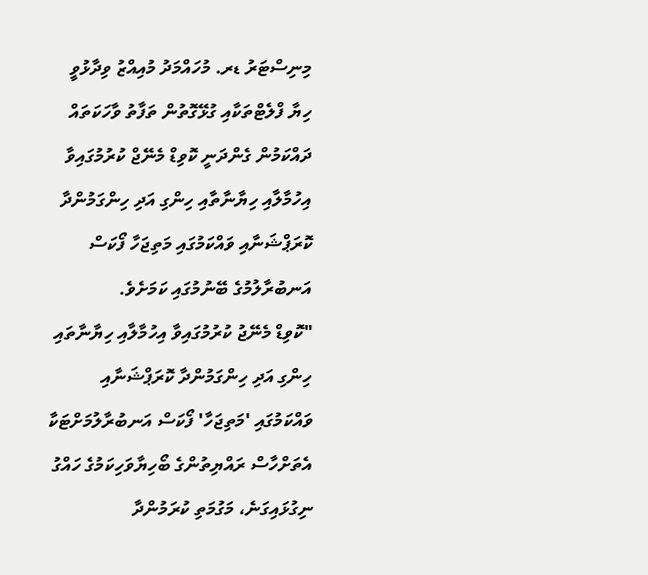މިނިސްޓަރު ޑރ. މުހައްމަދު މުއިއްޒު ވިދާޅުވީ ހިޔާ ފްލެޓްތަކާއި ގުޅޭގޮތުން ތަފާތު ވާހަކަތައް ދައްކަމުން ގެންދަނީ ކޮވިޑް މެނޭޖް ކުރުމުގައިވާ އިހުމާލާއި ހިޔާނާތާއި ހިންގި އަދި ހިންގަމުންދާ ކޮރަޕްޝަނާއި ވައްކަމުގައި މަތިޖަހާ ފޯކަސް އަނބުރާލުމުގެ ބޭނުމުގައި ކަމަށެވެ.
"ކޮވިޑް މެނޭޖު ކުރުމުގައިވާ އިހުމާލާއި ހިޔާނާތައި ހިންގި އަދި ހިންގަމުންދާ ކޮރަޕްޝަނާއި ވައްކަމުގައި 'މަތިޖަހާ' ފޯކަސް އަނބުރާލުމަށްޓަކާ އެތަށްހާސް ރައްޔިތުންގެ ބޯހިޔާވަހިކަމުގެ ހައްގު ނިގުޅައިގަނެ، މަގުމަތި ކުރަމުންދާ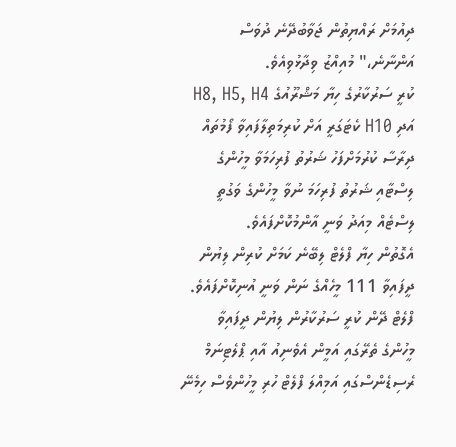ދިއުމަށް ރައްޔިތުން ޖަވާބުދޭނެ ދުވަސް އަންނާނެ،" މުއިއްޒު ވިދާޅުވިއެވެ.
ކުރީ ސަރުކާރުގެ ހިޔާ މަޝްރޫއުގެ H8, H5, H4 އަދި H10 ކެޓަގަރީ އަށް ކުރިމަތިލާފައިވާ ފޯމުތައް ދިރާސާ ކުރުމަށްފަހު ޝަރުތު ފުރިހަމަވާ މީހުންގެ ލިސްޓާއި ޝަރުތު ފުރިހަމަ ނުވާ މީހުންގެ ވަގުތީ ލިސްޓެއް މިއަދު ވަނީ އާންމުކޮށްފައެވެ.
އެގޮތުން ހިޔާ ފްލެޓް ލިބޭނެ ކަމަށް ކުރިން ލިޔުން ދީފައިވާ 111 މީހެއްގެ ނަން ވަނީ އުނިކޮށްފައެވެ.
ފްލެޓް ދޭން ކުރީ ސަރުކާރުން ލިޔުން ދީފައިވާ މީހުންގެ ތެރޭގައި އަމީން އެވެނިއު އާއި ޕްލެޓިނަމް ރެސިޑެންސްގައި އަމިއްލަ ފްލެޓް ހުރި މީހުންވެސް ހިމެނޭ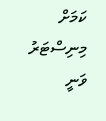ކަމަށް މިނިސްޓަރު ވަނީ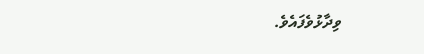ވިދާޅުވެފައެވެ.